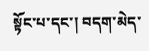སྟོང་པ་དང་། བདག་མེད་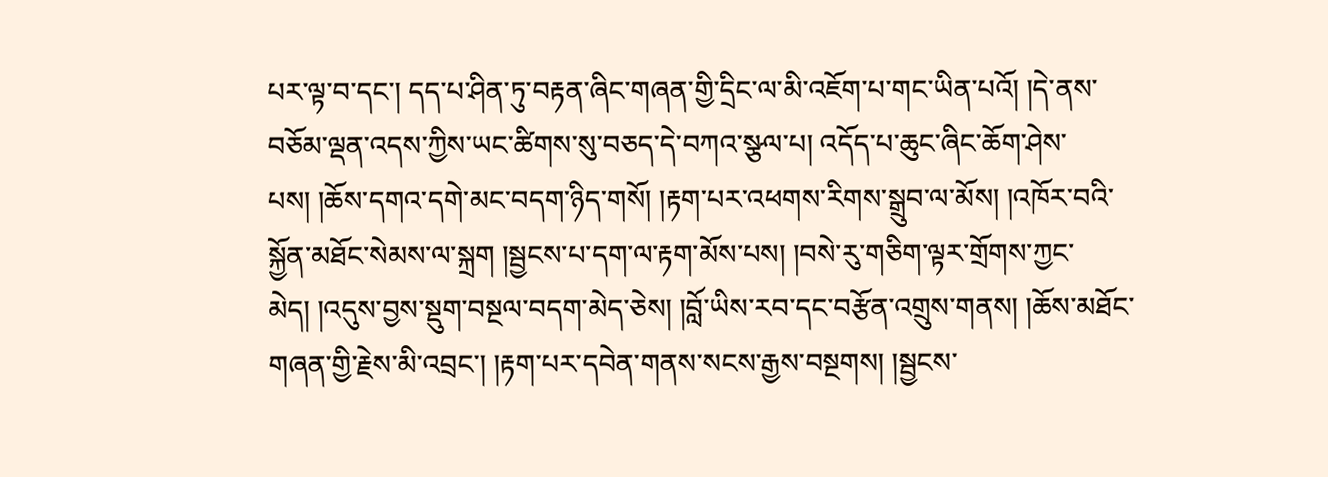པར་ལྟ་བ་དང་། དད་པ་ཤིན་ཏུ་བརྟན་ཞིང་གཞན་གྱི་དྲིང་ལ་མི་འཇོག་པ་གང་ཡིན་པའོ། །དེ་ནས་བཅོམ་ལྡན་འདས་ཀྱིས་ཡང་ཚིགས་སུ་བཅད་དེ་བཀའ་སྩལ་པ། འདོད་པ་ཆུང་ཞིང་ཆོག་ཤེས་པས། །ཆོས་དགའ་དགེ་མང་བདག་ཉིད་གསོ། །རྟག་པར་འཕགས་རིགས་སྒྲུབ་ལ་མོས། །འཁོར་བའི་སྐྱོན་མཐོང་སེམས་ལ་སྐྲག །སྦྱངས་པ་དག་ལ་རྟག་མོས་པས། །བསེ་རུ་གཅིག་ལྟར་གྲོགས་ཀྱང་མེད། །འདུས་བྱས་སྡུག་བསྔལ་བདག་མེད་ཅེས། །བློ་ཡིས་རབ་དང་བརྩོན་འགྲུས་གནས། །ཆོས་མཐོང་གཞན་གྱི་རྗེས་མི་འབྲང་། །རྟག་པར་དབེན་གནས་སངས་རྒྱས་བསྔགས། །སྦྱངས་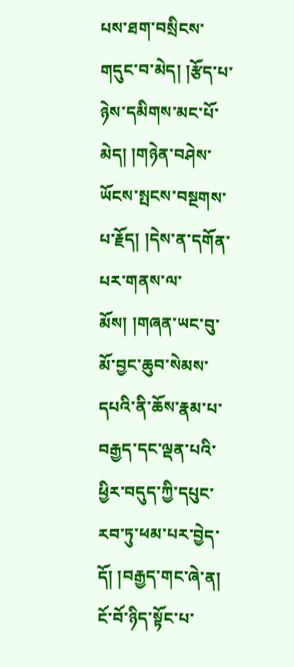པས་ཐག་བསྲིངས་གདུང་བ་མེད། །རྩོད་པ་ཉེས་དམིགས་མང་པོ་མེད། །གཉེན་བཤེས་ཡོངས་སྤངས་བསྔགས་པ་རྗོད། །དེས་ན་དགོན་པར་གནས་ལ་མོས། །གཞན་ཡང་བུ་མོ་བྱང་ཆུབ་སེམས་དཔའི་ནི་ཆོས་རྣམ་པ་བརྒྱད་དང་ལྡན་པའི་ཕྱིར་བདུད་ཀྱི་དཔུང་རབ་ཏུ་ཕམ་པར་བྱེད་དོ། །བརྒྱད་གང་ཞེ་ན། ངོ་བོ་ཉིད་སྟོང་པ་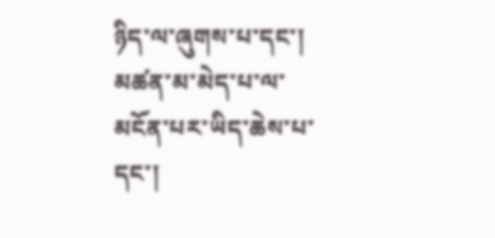ཉིད་ལ་ཞུགས་པ་དང་། མཚན་མ་མེད་པ་ལ་མངོན་པར་ཡིད་ཆེས་པ་དང་།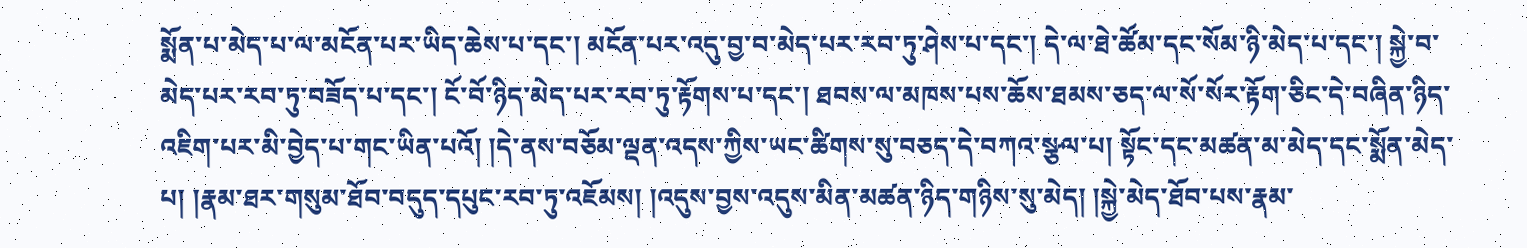སྨོན་པ་མེད་པ་ལ་མངོན་པར་ཡིད་ཆེས་པ་དང་། མངོན་པར་འདུ་བྱ་བ་མེད་པར་རབ་ཏུ་ཤེས་པ་དང་། དེ་ལ་ཐེ་ཚོམ་དང་སོམ་ཉི་མེད་པ་དང་། སྐྱེ་བ་མེད་པར་རབ་ཏུ་བཟོད་པ་དང་། ངོ་བོ་ཉིད་མེད་པར་རབ་ཏུ་རྟོགས་པ་དང་། ཐབས་ལ་མཁས་པས་ཆོས་ཐམས་ཅད་ལ་སོ་སོར་རྟོག་ཅིང་དེ་བཞིན་ཉིད་འཇིག་པར་མི་བྱེད་པ་གང་ཡིན་པའོ། །དེ་ནས་བཅོམ་ལྡན་འདས་ཀྱིས་ཡང་ཚིགས་སུ་བཅད་དེ་བཀའ་སྩལ་པ། སྟོང་དང་མཚན་མ་མེད་དང་སྨོན་མེད་པ། །རྣམ་ཐར་གསུམ་ཐོབ་བདུད་དཔུང་རབ་ཏུ་འཇོམས། །འདུས་བྱས་འདུས་མིན་མཚན་ཉིད་གཉིས་སུ་མེད། །སྐྱེ་མེད་ཐོབ་པས་རྣམ་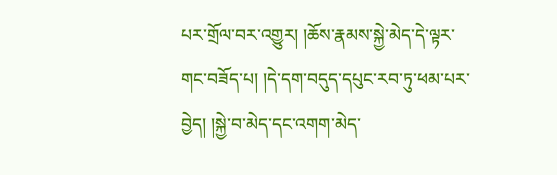པར་གྲོལ་བར་འགྱུར། །ཆོས་རྣམས་སྐྱེ་མེད་དེ་ལྟར་གང་བཟོད་པ། །དེ་དག་བདུད་དཔུང་རབ་ཏུ་ཕམ་པར་བྱེད། །སྐྱེ་བ་མེད་དང་འགག་མེད་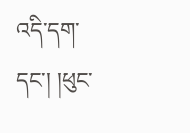འདི་དག་དང་། །ཕུང་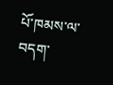པོ་ཁམས་ལ་བདག་